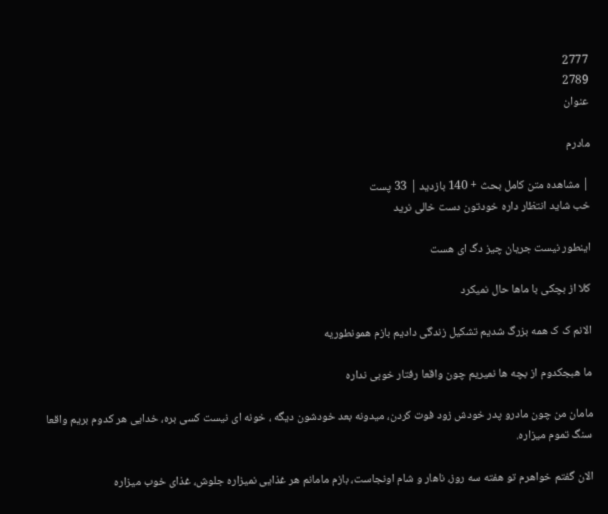2777
2789
عنوان

مادرم

| مشاهده متن کامل بحث + 140 بازدید | 33 پست
خب شاید انتظار داره خودتون دست خالی نرید

اینطور نیست جریان چیز دگ ای هست

کلا از بچکی با ماها حال نمیکرد

الانم ک ک همه بزرگ شدیم تشکیل زندگی دادیم بازم همونطوریه

ما هبجکدوم از بچه ها نمیریم چون واقعا رفتار خوبی نداره

مامان من چون مادرو پدر خودش زود فوت کردن، میدونه بعد خودشون دیگه ، خونه ای نیست کسی بره، خدایی هر کدوم بریم واقعا سنگ تموم میزاره.

الان گفتم خواهرم تو هفته سه روز، ناهار و شام اونجاست، بازم مامانم هر غذایی نمیزاره جلوش، غذای خوب میزاره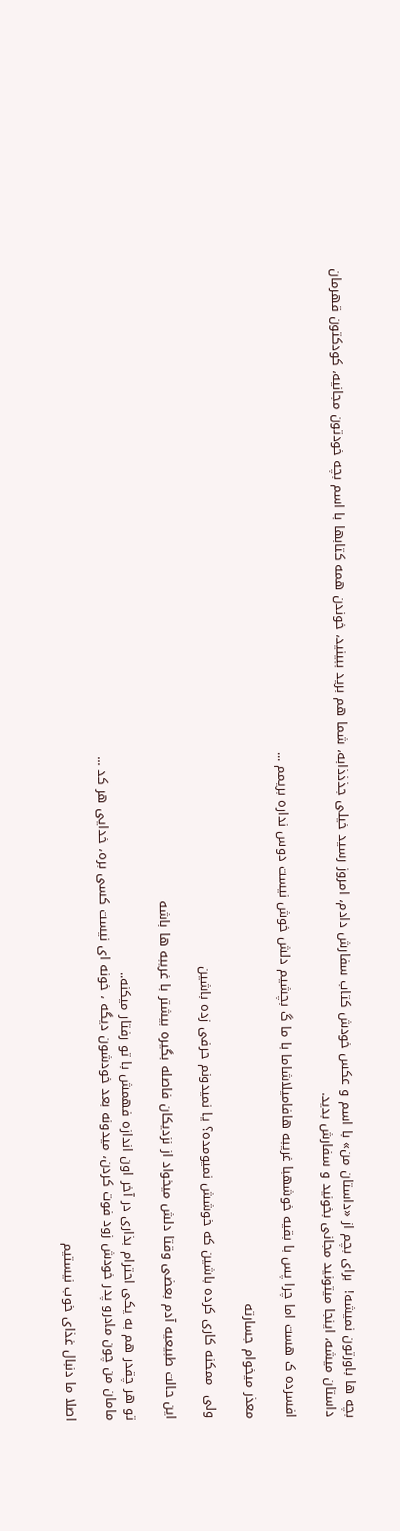بچه ها باورتون نمیشه!  برای بچم از «داستان من» با اسم و عکس خودش کتاب سفارش دادم، امروز رسید خیلی جذذذابه، شما هم برید ببینید، خوندن همه کتابها با اسم بچه خودتون مجانیه، کودکتون قهرمان داستان میشه، اینجا میتونید مجانی بخونید و سفارش بدید.

افسرده ک هست اما چرا پس با بقیه خوشهبا غریبه هافامیلاشاما با ما گ بچشیم دلش خوش نیست دوس نداره بریمم ...

معذر میخوام جسارته

ولی  ممکنه کاری کرده باشین که خوشش نمیومده؟ یا نمیدونم حرفی زده باشین

این حالت طبیعیه آدم بعضی وقتا دلش میخواد از نزدیکان فاصله بگیره بیشتر با غریبه ها باشه

تو هر چقدر هم به یکی احترام بذاری در آخر اون اندازه فهمش با تو رفتار میکنه..
مامان من چون مادرو پدر خودش زود فوت کردن، میدونه بعد خودشون دیگه ، خونه ای نیست کسی بره، خدایی هر کد ...

اصلا ما دنبال غذای خوب نیستیم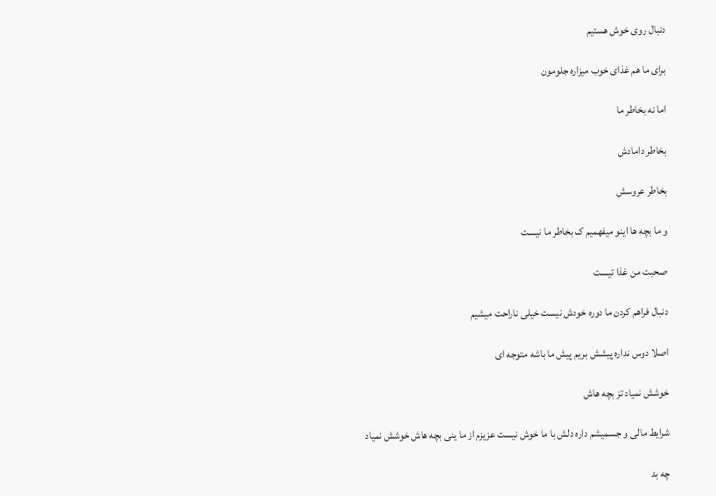دنبال روی خوش هستیم

برای ما هم غذای خوب میزاره جلومون

اما نه بخاطر ما

بخاطر دامادش

بخاطر عروسش

و ما بچه ها اینو میفهمیم ک بخاطر ما نیست

صحبت من غذا تیست

دنبال فراهم کردن ما دوره خودش نیست خیلی ناراحت میشیم

اصلا دوس نداره پیشش بریم پیش ما باشه متوجه ای

خوشش نمیاد تز بچه هاش

شرایط مالی و جسمیشم داره دلش با ما خوش نیست عزیزم از ما ینی بچه هاش خوشش نمیاد

چه بد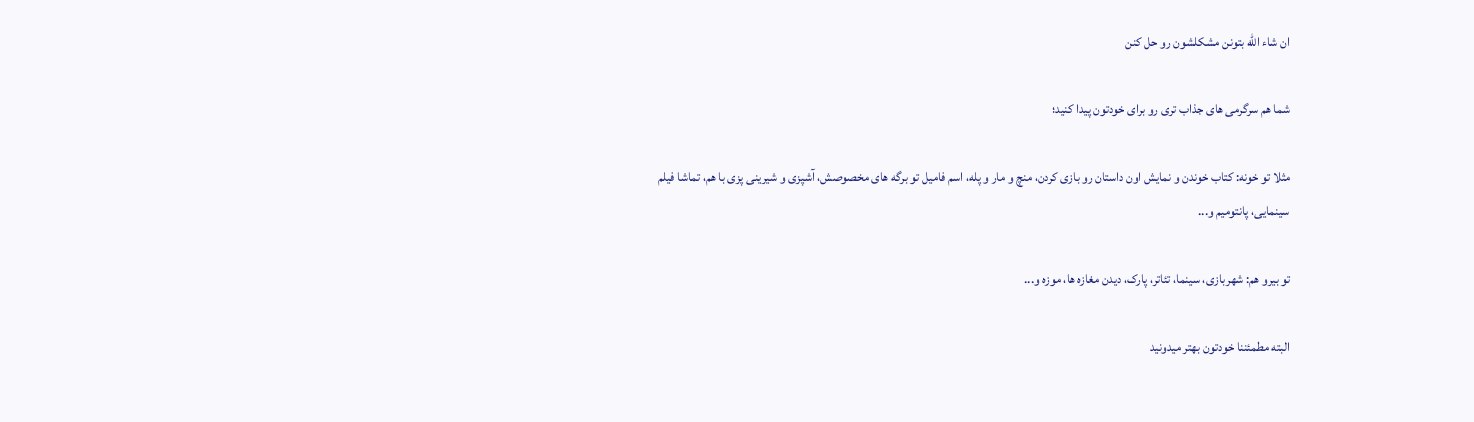ان شاء الله بتونن مشکلشون رو حل کنن

شما هم سرگرمی های جذاب تری رو برای خودتون پیدا کنید؛

مثلا تو خونه: کتاب خوندن و نمایش اون داستان رو بازی کردن، منچ و مار و پله، اسم فامیل تو برگه های مخصوصش، آشپزی و شیرینی پزی با هم، تماشا فیلم سینمایی، پانتومیم و...

تو بیرو هم: شهربازی، سینما، تئاتر، پارک، دیدن مغازه ها، موزه و...

البته مطمئننا خودتون بهتر میدونید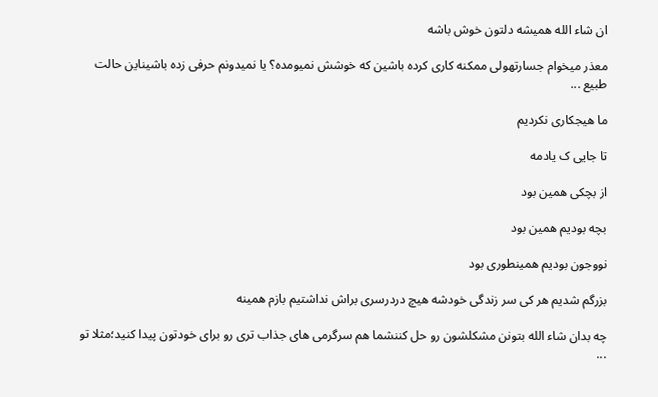ان شاء الله همیشه دلتون خوش باشه

معذر میخوام جسارتهولی ممکنه کاری کرده باشین که خوشش نمیومده؟ یا نمیدونم حرفی زده باشیناین حالت طبیع ...

ما هیجکاری نکردیم

تا جایی ک یادمه

از بچکی همین بود

بچه بودیم همین بود

نووجون بودیم همینطوری بود

بزرگم شدیم هر کی سر زندگی خودشه هیچ دردرسری براش نداشتیم بازم همینه

چه بدان شاء الله بتونن مشکلشون رو حل کننشما هم سرگرمی های جذاب تری رو برای خودتون پیدا کنید؛مثلا تو ...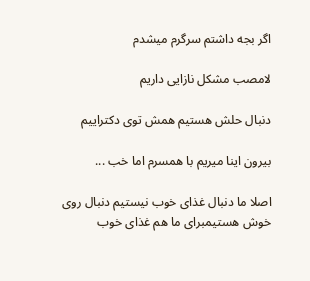اگر بجه داشتم سرگرم میشدم

لامصب مشکل نازایی داریم

دنبال حلش هستیم همش توی دکتراییم

بیرون اینا میریم با همسرم اما خب ...

اصلا ما دنبال غذای خوب نیستیم دنبال روی خوش هستیمبرای ما هم غذای خوب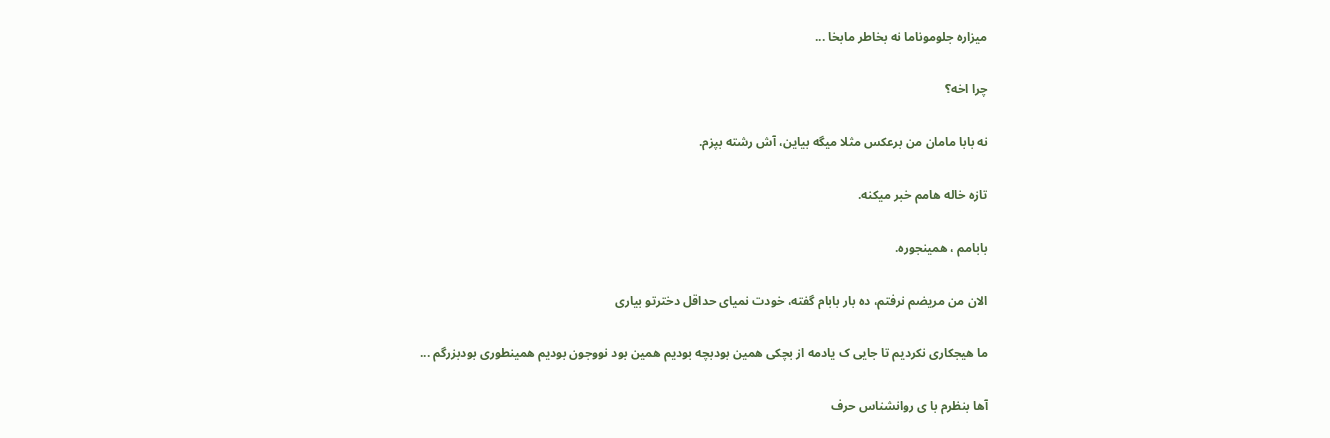میزاره جلوموناما نه بخاطر مابخا ...

چرا اخه؟

نه بابا مامان من برعکس مثلا میگه بیاین، آش رشته بپزم.

تازه خاله هامم خبر میکنه.

بابامم ، همینجوره.

الان من مریضم نرفتم، ده بار بابام گفته، خودت نمیای حداقل دخترتو بیاری

ما هیجکاری نکردیم تا جایی ک یادمه از بچکی همین بودبچه بودیم همین بود نووجون بودیم همینطوری بودبزرگم ...

آها بنظرم با ی روانشناس حرف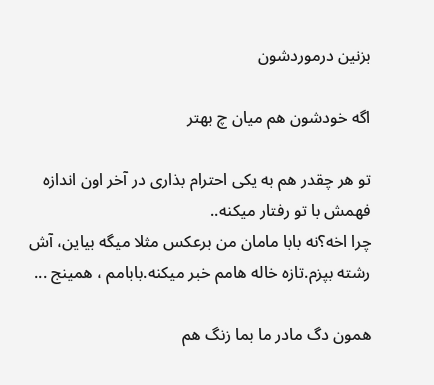بزنین درموردشون

اگه خودشون هم میان چ بهتر

تو هر چقدر هم به یکی احترام بذاری در آخر اون اندازه فهمش با تو رفتار میکنه..
چرا اخه؟نه بابا مامان من برعکس مثلا میگه بیاین، آش رشته بپزم.تازه خاله هامم خبر میکنه.بابامم ، همینج ...

همون دگ مادر ما بما زنگ هم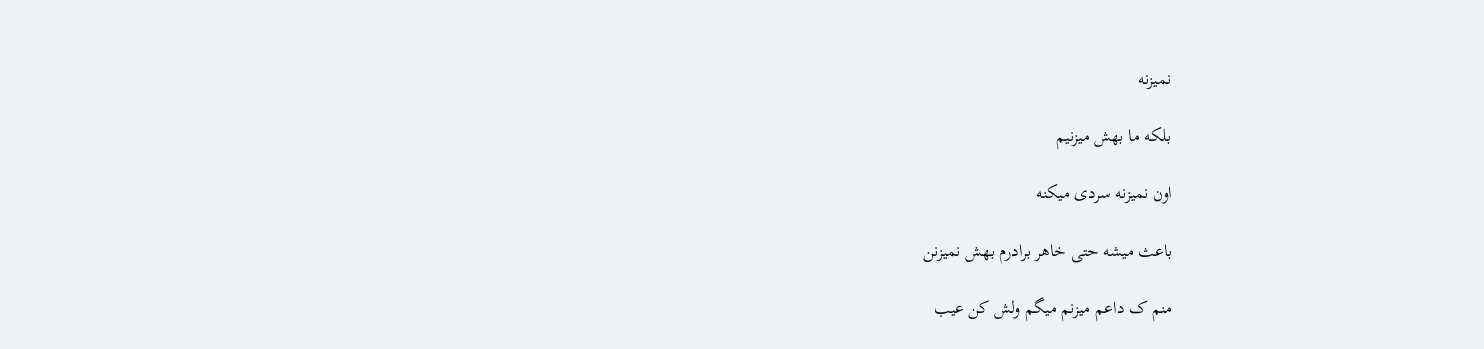نمیزنه

بلکه ما بهش میزنیم

اون نمیزنه سردی میکنه

باعث میشه حتی خاهر برادرم بهش نمیزنن

منم ک داعم میزنم میگم ولش کن عیب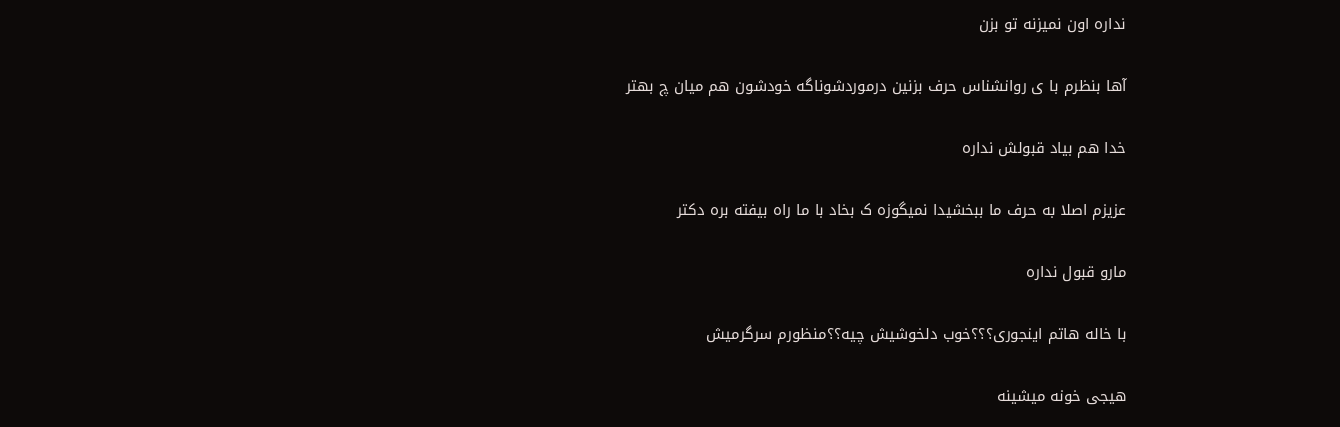نداره اون نمیزنه تو بزن

آها بنظرم با ی روانشناس حرف بزنین درموردشوناگه خودشون هم میان چ بهتر

خدا هم بیاد قبولش نداره

عزیزم اصلا به حرف ما ببخشیدا نمیگوزه ک بخاد با ما راه بیفته بره دکتر

مارو قبول نداره

با خاله هاتم اینجوری؟؟؟خوب دلخوشیش چیه؟؟منظورم سرگرمیش

هیجی خونه میشینه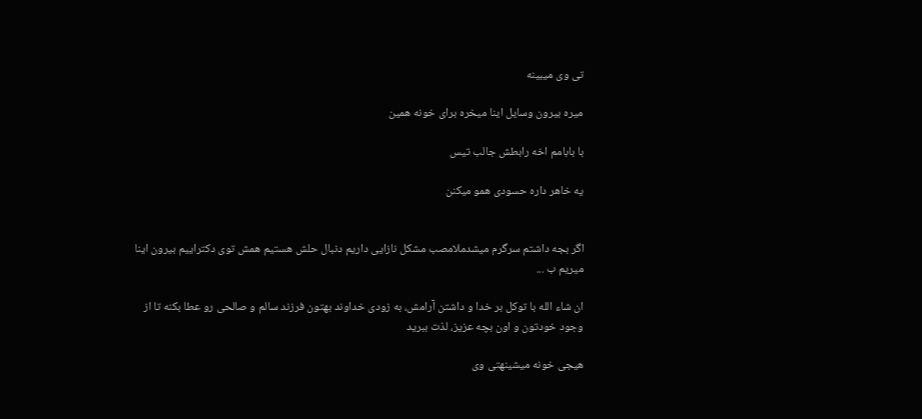تی وی میبینه

میره بیرون وسایل اینا میخره برای خونه همین

با بابامم اخه رابطش جالب تیس

یه خاهر داره حسودی همو میکنن


اگر بجه داشتم سرگرم میشدملامصب مشکل نازایی داریم دنبال حلش هستیم همش توی دکتراییم بیرون اینا میریم ب ...

ان شاء الله با توکل بر خدا و داشتن آرامش، به زودی خداوند بهتون فرزند سالم و صالحی رو عطا بکنه تا از وجود خودتون و اون بچه عزیز، لذت ببرید

هیجی خونه میشینهتی وی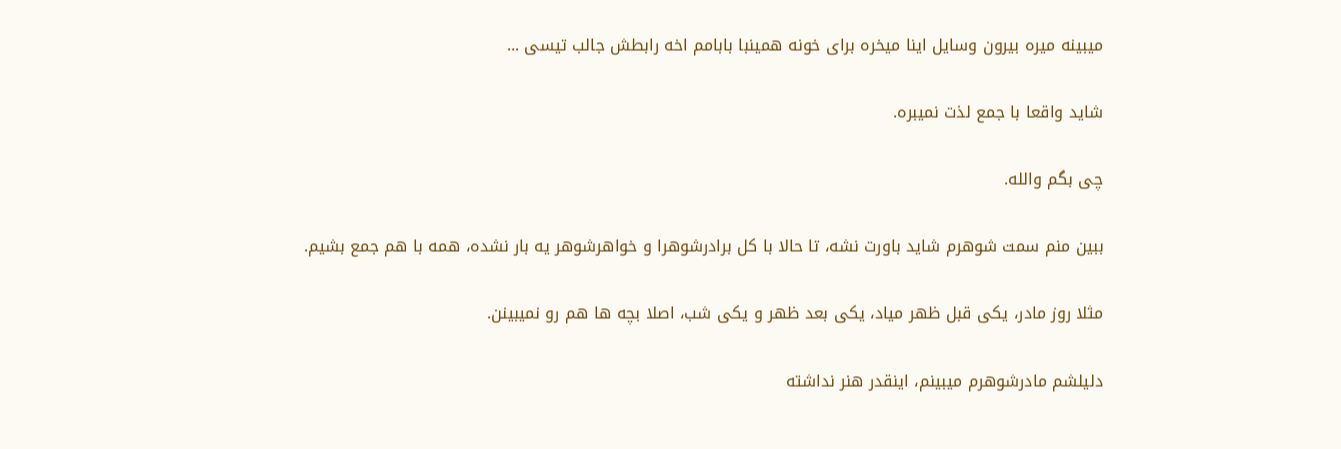میبینه میره بیرون وسایل اینا میخره برای خونه همینبا بابامم اخه رابطش جالب تیسی ...

شاید واقعا با جمع لذت نمیبره.

چی بگم والله.

ببین منم سمت شوهرم شاید باورت نشه، تا حالا با کل برادرشوهرا و خواهرشوهر یه بار نشده، همه با هم جمع بشیم.

مثلا روز مادر، یکی قبل ظهر میاد، یکی بعد ظهر و یکی شب، اصلا بچه ها هم رو نمیبینن.

دلیلشم مادرشوهرم میبینم، اینقدر هنر نداشته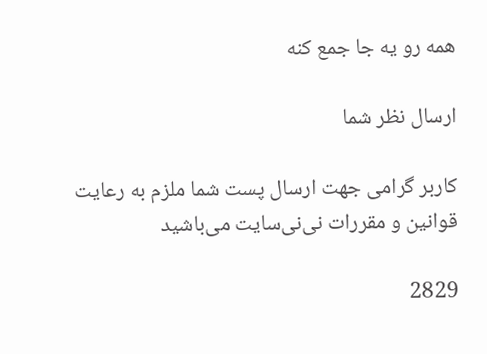همه رو یه جا جمع کنه

ارسال نظر شما

کاربر گرامی جهت ارسال پست شما ملزم به رعایت قوانین و مقررات نی‌نی‌سایت می‌باشید

2829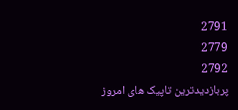2791
2779
2792
پربازدیدترین تاپیک های امروز